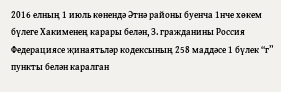2016 елның 1 июль көнендә Әтнә районы буенча 1нче хөкем бүлеге Хакименең карары белән, З. гражданины Россия Федерациясе җинаятьләр кодексының 258 маддәсе 1 бүлек “г” пункты белән каралган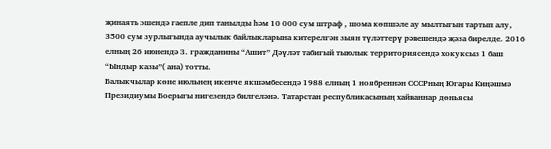җинаять эшендә гаепле дип танылды һәм 10 000 сум штраф , шома көпшәле ау мылтыгын тартып алу, 3500 сум зурлыгында аучылык байлыкларына китерелгән зыян түләттерү рәвешендә җәза бирелде. 2016 елның 26 июнендә З. гражданины “Ашит” Дәүләт табигый тыюлык территориясендә хокуксыз 1 баш “Ындыр казы”( ана) тотты.
Балыкчылар көне июльнең икенче якшәмбесендә 1988 елның 1 ноябреннән СССРның Югары Киңәшмә Президиумы Боерыгы нигезендә билгеләнә. Татарстан республикасының хайваннар дөньясы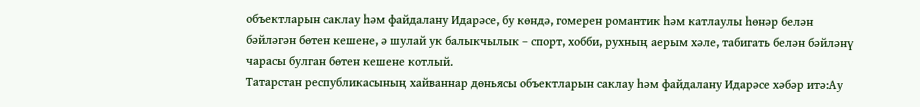объектларын саклау һәм файдалану Идарәсе, бу көндә, гомерен романтик һәм катлаулы һөнәр белән бәйләгән бөтен кешене, ә шулай ук балыкчылык – спорт, хобби, рухның аерым хәле, табигать белән бәйләнү чарасы булган бөтен кешене котлый.
Татарстан республикасының хайваннар дөньясы объектларын саклау һәм файдалану Идарәсе хәбәр итә:Ау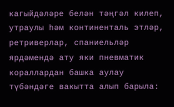кагыйдәләре белән тәңгәл килеп, утраулы һәм континенталь этләр, ретриверлар, спаниельләр ярдәмендә ату яки пневматик кораллардан башка аулау түбәндәге вакытта алып барыла: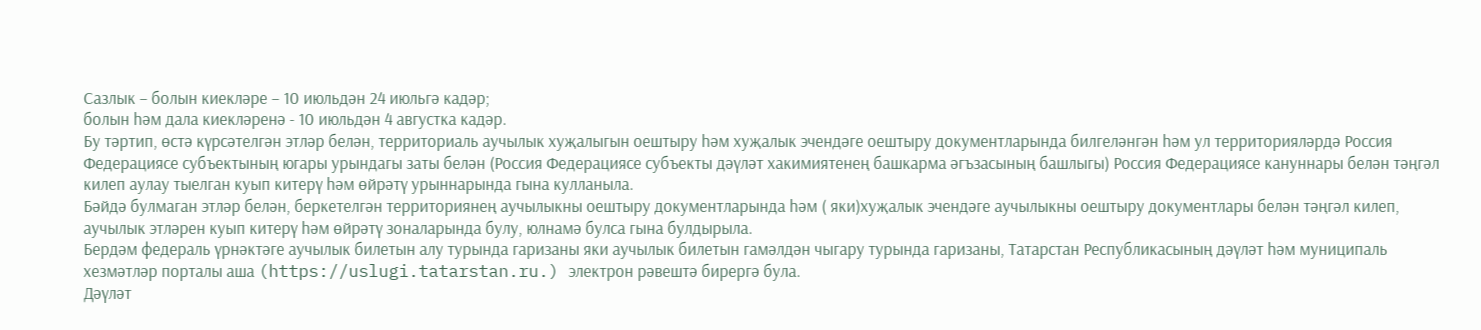Сазлык – болын киекләре – 10 июльдән 24 июльгә кадәр;
болын һәм дала киекләренә - 10 июльдән 4 августка кадәр.
Бу тәртип, өстә күрсәтелгән этләр белән, территориаль аучылык хуҗалыгын оештыру һәм хуҗалык эчендәге оештыру документларында билгеләнгән һәм ул территорияләрдә Россия Федерациясе субъектының югары урындагы заты белән (Россия Федерациясе субъекты дәүләт хакимиятенең башкарма әгъзасының башлыгы) Россия Федерациясе кануннары белән тәңгәл килеп аулау тыелган куып китерү һәм өйрәтү урыннарында гына кулланыла.
Бәйдә булмаган этләр белән, беркетелгән территориянең аучылыкны оештыру документларында һәм ( яки)хуҗалык эчендәге аучылыкны оештыру документлары белән тәңгәл килеп, аучылык этләрен куып китерү һәм өйрәтү зоналарында булу, юлнамә булса гына булдырыла.
Бердәм федераль үрнәктәге аучылык билетын алу турында гаризаны яки аучылык билетын гамәлдән чыгару турында гаризаны, Татарстан Республикасының дәүләт һәм муниципаль хезмәтләр порталы аша (https://uslugi.tatarstan.ru.) электрон рәвештә бирергә була.
Дәүләт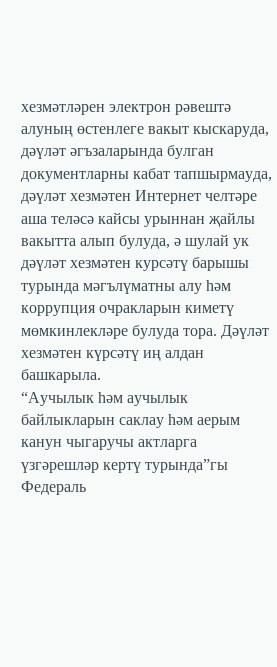хезмәтләрен электрон рәвештә алуның өстенлеге вакыт кыскаруда, дәүләт әгъзаларында булган документларны кабат тапшырмауда, дәүләт хезмәтен Интернет челтәре аша теләсә кайсы урыннан җайлы вакытта алып булуда, ә шулай ук дәүләт хезмәтен курсәтү барышы турында мәгълүматны алу һәм коррупция очракларын киметү мөмкинлекләре булуда тора. Дәүләт хезмәтен күрсәтү иң алдан башкарыла.
“Аучылык һәм аучылык байлыкларын саклау һәм аерым канун чыгаручы актларга үзгәрешләр кертү турында”гы Федераль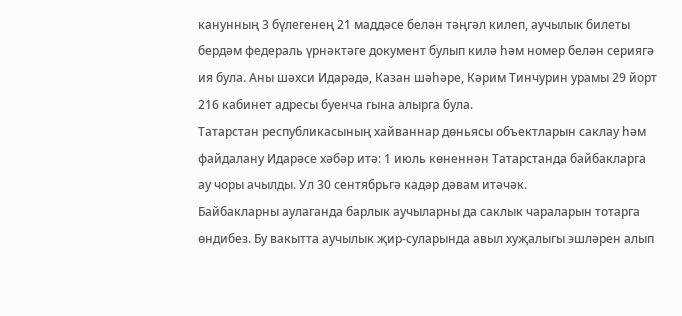канунның 3 бүлегенең 21 маддәсе белән тәңгәл килеп, аучылык билеты бердәм федераль үрнәктәге документ булып килә һәм номер белән сериягә ия була. Аны шәхси Идарәдә, Казан шәһәре, Кәрим Тинчурин урамы 29 йорт 216 кабинет адресы буенча гына алырга була.
Татарстан республикасының хайваннар дөньясы объектларын саклау һәм файдалану Идарәсе хәбәр итә: 1 июль көненнән Татарстанда байбакларга ау чоры ачылды. Ул 30 сентябрьгә кадәр дәвам итәчәк.
Байбакларны аулаганда барлык аучыларны да саклык чараларын тотарга өндибез. Бу вакытта аучылык җир-суларында авыл хуҗалыгы эшләрен алып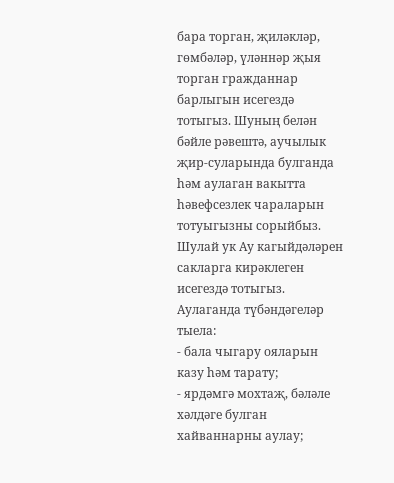бара торган, җиләкләр, гөмбәләр, үләннәр җыя торган гражданнар барлыгын исегездә тотыгыз. Шуның белән бәйле рәвештә, аучылык җир-суларында булганда һәм аулаган вакытта һәвефсезлек чараларын тотуыгызны сорыйбыз.
Шулай ук Ау кагыйдәләрен сакларга кирәклеген исегездә тотыгыз.
Аулаганда түбәндәгеләр тыела:
- бала чыгару ояларын казу һәм тарату;
- ярдəмгə мохтаҗ, бәләле хәлдәге булган хайваннарны аулау;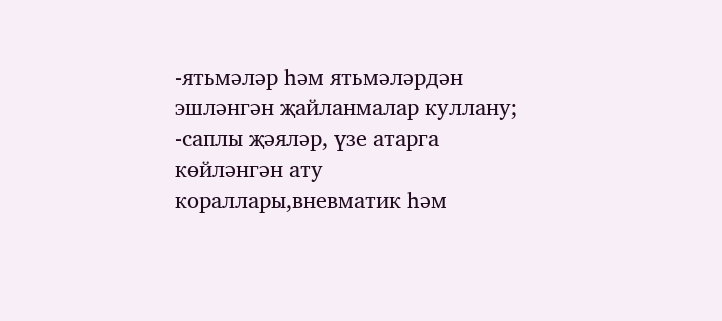-ятьмәләр һәм ятьмәләрдән эшләнгән җайланмалар куллану;
-саплы җәяләр, үзе атарга көйләнгән ату кораллары,вневматик һәм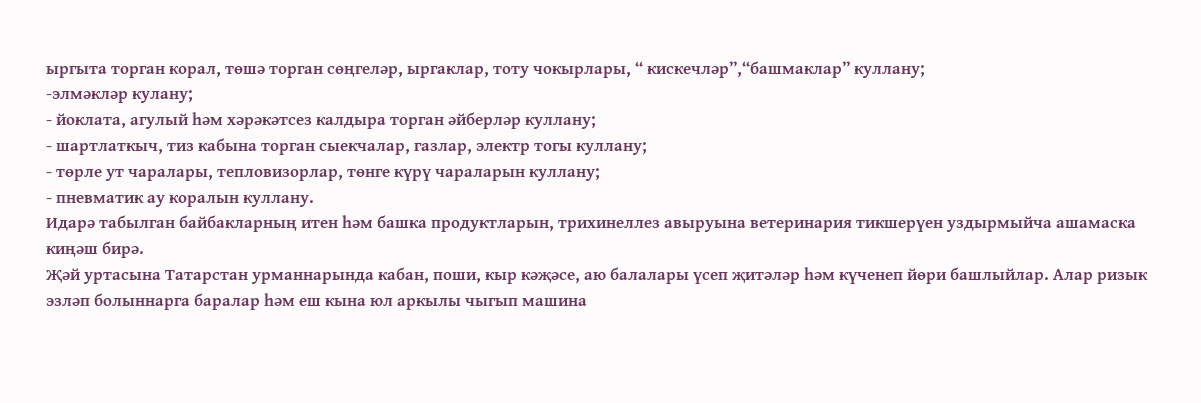ыргыта торган корал, төшә торган сөңгеләр, ыргаклар, тоту чокырлары, “ кискечләр”,“башмаклар” куллану;
-элмәкләр кулану;
- йоклата, агулый һәм хәрәкәтсез калдыра торган әйберләр куллану;
- шартлаткыч, тиз кабына торган сыекчалар, газлар, электр тогы куллану;
- төрле ут чаралары, тепловизорлар, төнге күрү чараларын куллану;
- пневматик ау коралын куллану.
Идарә табылган байбакларның итен һәм башка продуктларын, трихинеллез авыруына ветеринария тикшерүен уздырмыйча ашамаска киңәш бирә.
Җәй уртасына Татарстан урманнарында кабан, поши, кыр кәҗәсе, аю балалары үсеп җитәләр һәм күченеп йөри башлыйлар. Алар ризык эзләп болыннарга баралар һәм еш кына юл аркылы чыгып машина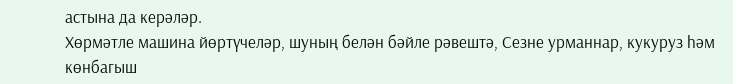астына да керәләр.
Хөрмәтле машина йөртүчеләр, шуның белән бәйле рәвештә, Сезне урманнар, кукуруз һәм көнбагыш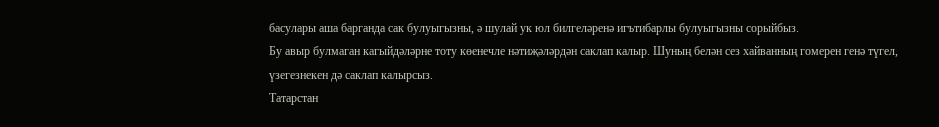басулары аша барганда сак булуыгызны, ә шулай ук юл билгеләренә игътибарлы булуыгызны сорыйбыз.
Бу авыр булмаган кагыйдәләрне тоту көенечле нәтиҗәләрдән саклап калыр. Шуның белән сез хайванның гомерен генә түгел, үзегезнекен дә саклап калырсыз.
Татарстан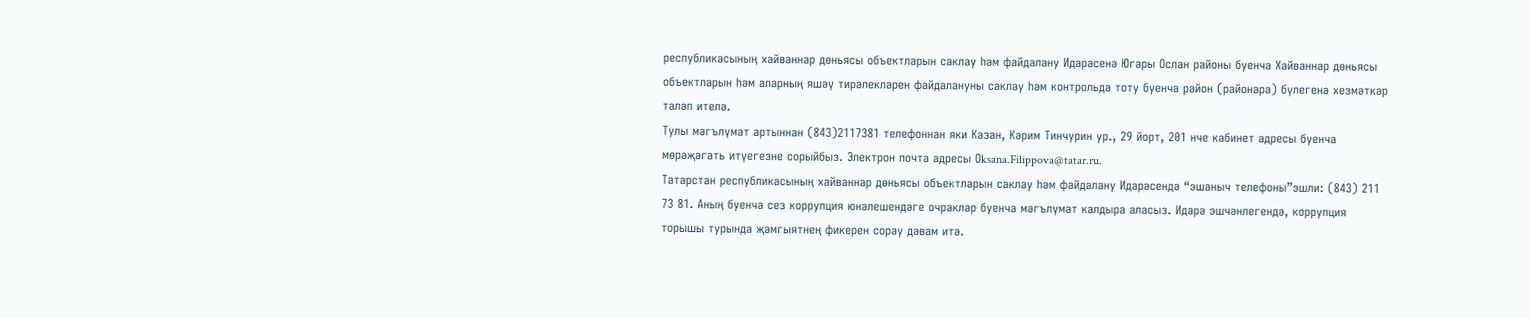республикасының хайваннар дөньясы объектларын саклау һәм файдалану Идарәсенә Югары Ослан районы буенча Хайваннар дөньясы объектларын һәм аларның яшәү тирәлекләрен файдалануны саклау һәм контрольдә тоту буенча район (районара) бүлегенә хезмәткәр таләп ителә.
Тулы мәгълүмат артыннан (843)2117381 телефоннан яки Казан, Кәрим Тинчурин ур., 29 йорт, 201 нче кабинет адресы буенча мөрәҗәгать итүегезне сорыйбыз. Электрон почта адресы Оksana.Filippova@tatar.ru.
Татарстан республикасының хайваннар дөньясы объектларын саклау һәм файдалану Идарәсендә “эшаныч телефоны”эшли: (843) 211 73 81. Аның буенча сез коррупция юнәлешендәге очраклар буенча мәгълүмат калдыра аласыз. Идарә эшчәнлегендә, коррупция торышы турында җәмгыятнең фикерен сорау дәвам итә.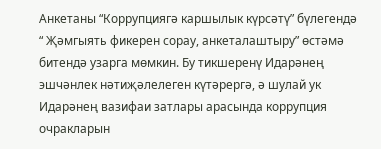Анкетаны “Коррупциягә каршылык күрсәтү” бүлегендә “ Җәмгыять фикерен сорау, анкеталаштыру” өстәмә битендә узарга мөмкин. Бу тикшеренү Идарәнең эшчәнлек нәтиҗәлелеген күтәрергә, ә шулай ук Идарәнең вазифаи затлары арасында коррупция очракларын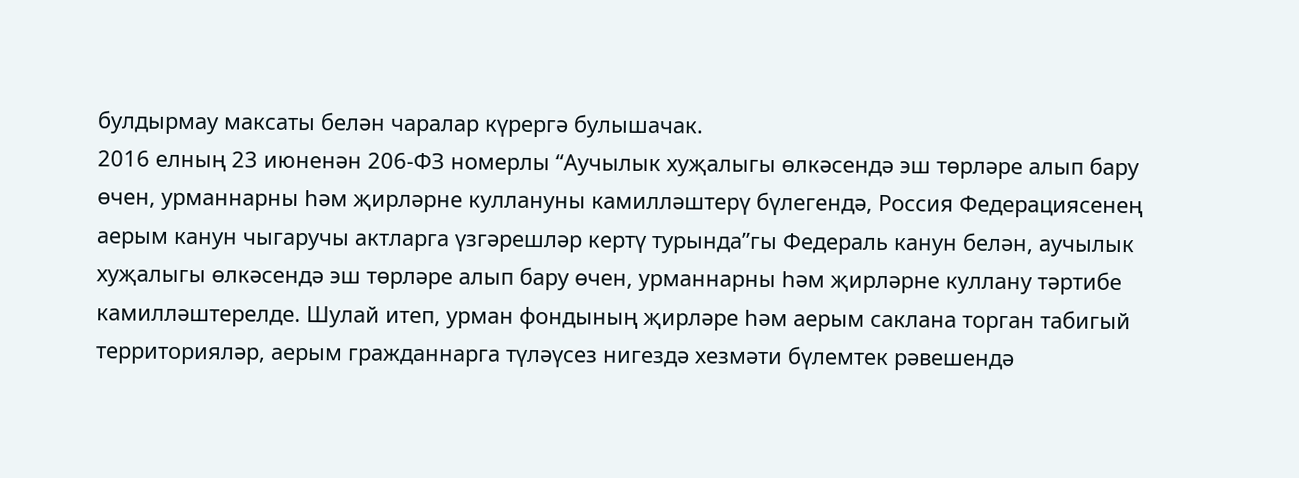булдырмау максаты белән чаралар күрергә булышачак.
2016 елның 23 июненән 206-ФЗ номерлы “Аучылык хуҗалыгы өлкәсендә эш төрләре алып бару өчен, урманнарны һәм җирләрне куллануны камилләштерү бүлегендә, Россия Федерациясенең аерым канун чыгаручы актларга үзгәрешләр кертү турында”гы Федераль канун белән, аучылык хуҗалыгы өлкәсендә эш төрләре алып бару өчен, урманнарны һәм җирләрне куллану тәртибе камилләштерелде. Шулай итеп, урман фондының җирләре һәм аерым саклана торган табигый территорияләр, аерым гражданнарга түләүсез нигездә хезмәти бүлемтек рәвешендә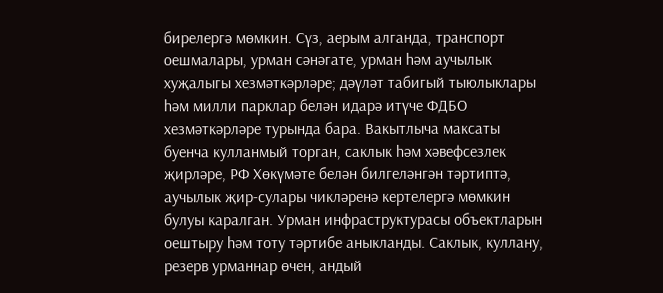бирелергә мөмкин. Сүз, аерым алганда, транспорт оешмалары, урман сәнәгате, урман һәм аучылык хуҗалыгы хезмәткәрләре; дәүләт табигый тыюлыклары һәм милли парклар белән идарә итүче ФДБО хезмәткәрләре турында бара. Вакытлыча максаты буенча кулланмый торган, саклык һәм хәвефсезлек җирләре, РФ Хөкүмәте белән билгеләнгән тәртиптә, аучылык җир-сулары чикләренә кертелергә мөмкин булуы каралган. Урман инфраструктурасы объектларын оештыру һәм тоту тәртибе аныкланды. Саклык, куллану, резерв урманнар өчен, андый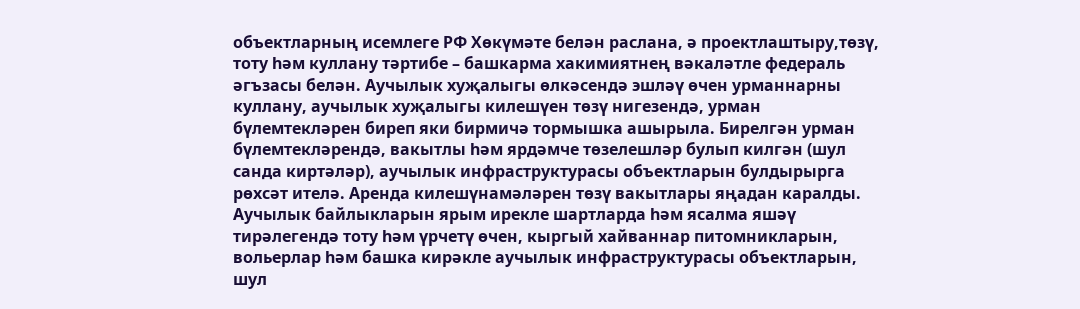объектларның исемлеге РФ Хөкүмәте белән раслана, ә проектлаштыру,төзү, тоту һәм куллану тәртибе – башкарма хакимиятнең вәкаләтле федераль әгъзасы белән. Аучылык хуҗалыгы өлкәсендә эшләү өчен урманнарны куллану, аучылык хуҗалыгы килешүен төзү нигезендә, урман бүлемтекләрен биреп яки бирмичә тормышка ашырыла. Бирелгән урман бүлемтекләрендә, вакытлы һәм ярдәмче төзелешләр булып килгән (шул санда киртәләр), аучылык инфраструктурасы объектларын булдырырга рөхсәт ителә. Аренда килешүнамәләрен төзү вакытлары яңадан каралды. Аучылык байлыкларын ярым ирекле шартларда һәм ясалма яшәү тирәлегендә тоту һәм үрчетү өчен, кыргый хайваннар питомникларын, вольерлар һәм башка кирәкле аучылык инфраструктурасы объектларын, шул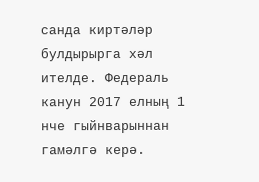санда киртәләр булдырырга хәл ителде. Федераль канун 2017 елның 1 нче гыйнварыннан гамәлгә керә.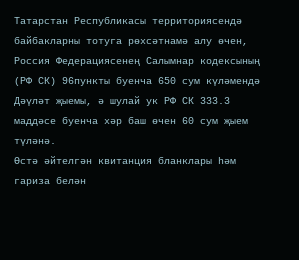Татарстан Республикасы территориясендә байбакларны тотуга рөхсәтнамә алу өчен, Россия Федерациясенең Салымнар кодексының (РФ СК) 96пункты буенча 650 сум күләмендә Дәүләт җыемы, ә шулай ук РФ СК 333.3 маддәсе буенча хәр баш өчен 60 сум җыем түләнә.
Өстә әйтелгән квитанция бланклары һәм гариза белән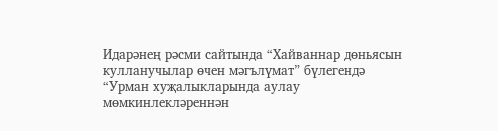Идарәнең рәсми сайтында “Хайваннар дөньясын кулланучылар өчен мәгълүмат” бүлегендә “Урман хуҗалыкларында аулау мөмкинлекләреннән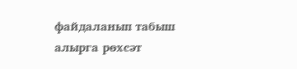файдаланып табыш алырга рөхсәт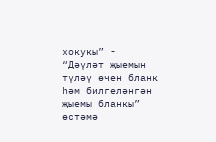хокукы” - “Дәүләт җыемын түләү өчен бланк һәм билгеләнгән җыемы бланкы” өстәмә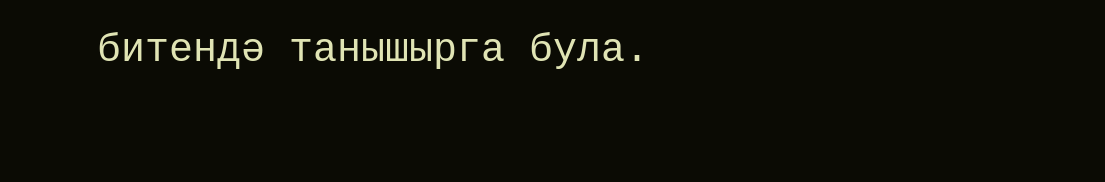битендә танышырга була.